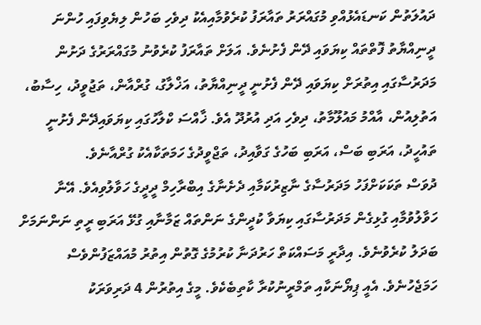ދައުލަތުން ކަނޑައެޅުއްވި މުގައްރަރު ތައާރަފު ކުރެވުމާއިއެކު ދިވެހި ބަހުން ލިޔެވިފައި ހުންނަ ދީނިއްޔާތު ފޮތްތައް ކިޔަވައި ދޭން ފެށުނެވެ. އަލަށް ތައާރަފު ކުރެވުނު މުގައްރަރުގެ ދަށުން މަދަރުސާގައި އިތުރަށް ކިޔަވައި ދޭން ފެށުނީ ދީނިއްޔާތު، އަޚްލާގު، ގުރްއާން، ތަޖުވީދު، ހިސާބު، އަތުލިއުން، އާއްމު މައުލޫމާތު، ދިވެހި އަދި އުރުދޫ އެވެ. ޚާއްސަ ކްލާހުގައި ކިޔަވައިދޭން ފެށުނީ ތައުހީދު، އަރަބި ބަސް، އަރަބި ބަހުގެ ގަވާއިދު، ތަޖްވީދުގެ ހަމަތަކާއެކު ގުރްއާނެވެ.
ދުވަސް ތަކަކަށްފަހު މަދަރުސާގެ ނާޒިރުކަމާއި ދެށެނާގެ އިބްރާހިމް ދީދީގެ ހަވާލުވިއެވެ. އޭނާ ހަވާލުވުމާއި ގުޅިގެން މަދަރުސާގައި ކިޔަވާ ކުދީންގެ ނަންތައް ޒަމާނާއި ގުޅޭ އަރަބި ރީތި ނަންނަމަށް ބަދަލު ކުރެވުނެވެ. އިދާރީ މަސައްކަތް ހަރުދަނާ ކުރުމުގެ ގޮތުން އިތުރު މުއައްޒަފުންވެސް ހަމަޖެހުނެވެ. އެއީ ޕިޔޯނަކާއި ތަމްރީނުކުރާ ކާތިބެކެވެ. މީގެ އިތުރުން 4 ދަރިވަރަކު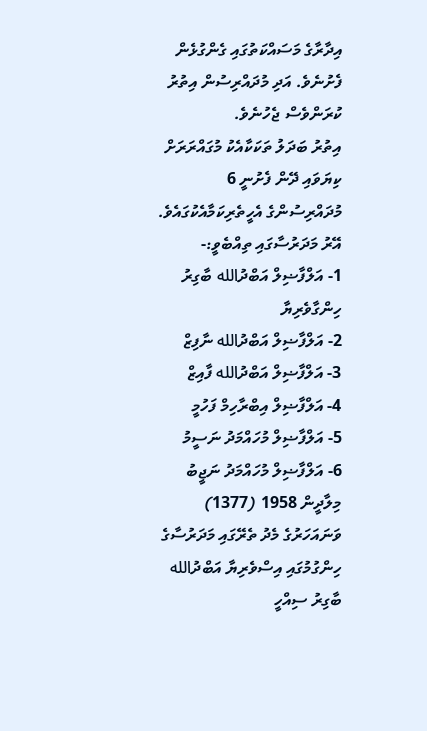އިދާރާގެ މަސައްކަތުގައި ގެންގުޅެން ފެށުނެވެ. އަދި މުދައްރިސުން އިތުރު ކުރަންވެސް ޖެހުނެވެ.
އިތުރު ބަދަލު ތަކަކާއެކު މުގައްރަރަށް ކިޔަވައި ދޭން ފެށުނީ 6 މުދައްރިސުންގެ އެހީތެރިކަމާއެކުގައެވެ. އޭރު މަދަރުސާގައި ތިއްބެވީ:-
1- އަލްފާޟިލް އަބްދުالله ބާގިރު ހިންގާވެރިޔާ
2- އަލްފާޟިލް އަބްދުالله ނާފިޒް
3- އަލްފާޟިލް އަބްދުالله ފާއިޒް
4- އަލްފާޟިލް އިބްރާހިމް ފަހުމީ
5- އަލްފާޟިލް މުހައްމަދު ނަސީމު
6- އަލްފާޟިލް މުހައްމަދު ނަޖީބު
މިލާދީން 1958 (1377) ވަނައަހަރުގެ މެދު ތެރޭގައި މަދަރުސާގެ ހިންގުމުގައި އިސްވެރިޔާ އަބްދުالله ބާގިރު ސިއްހީ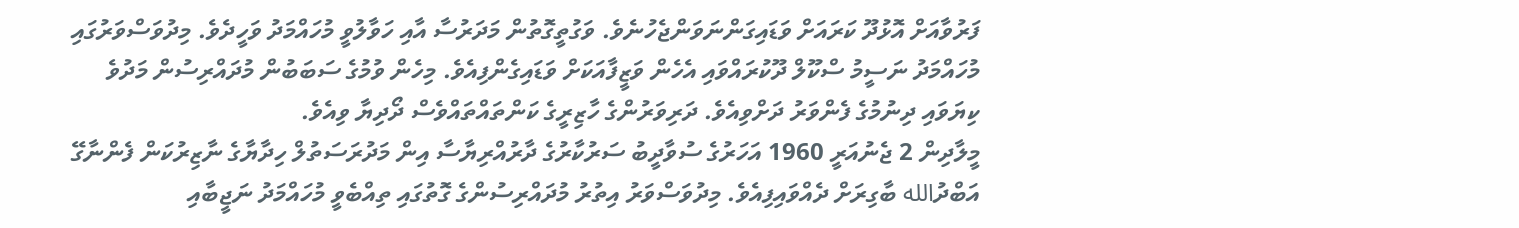ފަރުވާއަށް އޮޅުދޫ ކަރައަށް ވަޑައިގަންނަވަންޖެހުނެވެ. ވަގުތީގޮތުން މަދަރުސާ އާއި ހަވާލުވީ މުހައްމަދު ވަހީދެވެ. މިދުވަސްވަރުގައި މުހައްމަދު ނަސީމު ސްކޫލް ދޫކުރައްވައި އެހެން ވަޒީފާއަކަށް ވަޑައިގެންފިއެވެ. މިހެން ވުމުގެ ސަބަބުން މުދައްރިސުން މަދުވެ ކިޔަވައި ދިނުމުގެ ފެންވަރު ދަށްވިއެވެ. ދަރިވަރުންގެ ހާޒިރީގެ ކަންތައްތައްވެސް ދޯދިޔާ ވިއެވެ.
މީލާދިން 2 ޖެނުއަރީ 1960 އަހަރުގެ ސުވާދީބު ސަރުކާރުގެ ދާރުއްރިޔާސާ އިން މަދުރަސަތުލް ހިދާޔާގެ ނާޒިރުކަން ފެންނާގޭ އަބްދުالله ބާގިރަށް ދެއްވައިފިއެވެ. މިދުވަސްވަރު އިތުރު މުދައްރިސުންގެ ގޮތުގައި ތިއްބެވީ މުހައްމަދު ނަޖީބާއި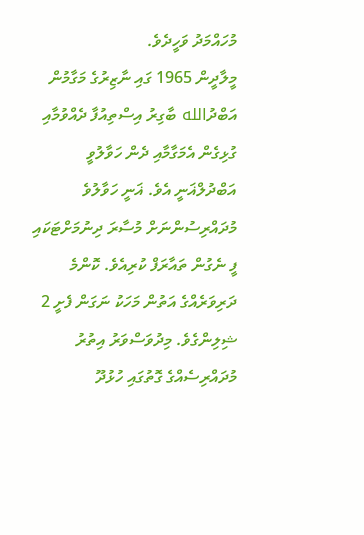މުހައްމަދު ވަހީދެވެ.
މީލާދީން 1965 ގައި ނާޒިރުގެ މަގާމުން އަބްދުالله ބާގިރު އިސްތިއުފާ ދެއްވުމާއި ގުޅިގެން އެމަގާމާއި ދެން ހަވާލުވީ އަބްދުލްޣަނީ އެވެ. ޣަނީ ހަވާލުވެ މުދައްރިސުންނަށް މުސާރަ ދިނުމަށްޓަކައި ފީ ނެގުން ތައާރަފް ކުރިއެވެ. ކޮންމެ ދަރިވަރެއްގެ އަތުން މަހަކު ނަގަން ފެށީ 2 ޝިލިންގެވެ. މިދުވަސްވަރު އިތުރު މުދައްރިސެއްގެ ގޮތުގައި ހުޅުދޫ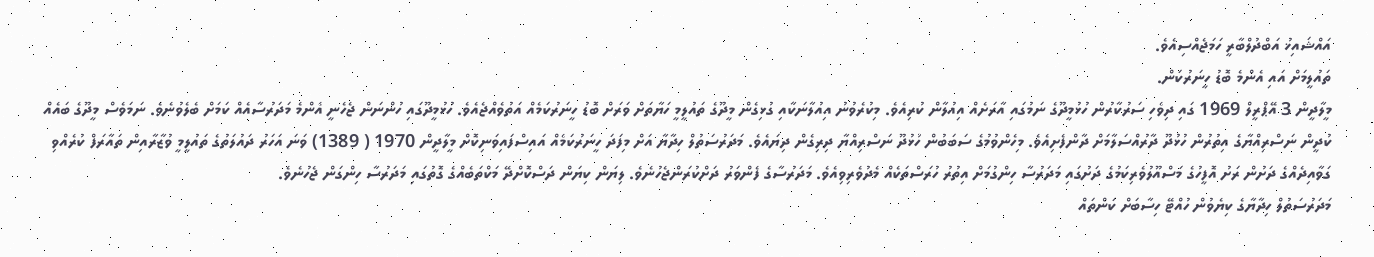އައްޝައިޚު އަބްދުލްބާރީ ހަމަޖެއްސިއެވެ.
ތައުލީމަށް އައި އެންމެ ބޮޑު ހީނަރުކަން.
މީލާދީން 3 އޭޕްރީލް 1969 ގައި ދިވެހި ސަރުކާރުން ހުޅުމީދޫގެ ނަމުގައި އާރަށެއް އިއުލާން ކުރިއެވެ. މިކުރެވުނު އިއުލާނަކާއި ގުޅިގެން މީދޫގެ ތައުލީމީ ހަޔާތަށް ވަރަށް ބޮޑު ހީނަރުކަމެއް އަތުވެއްޖެއެވެ. ހުޅުމީދޫގައި ހުންނަން ޖެހެނީ އެންމެ މަދަރުސާއެއް ކަމަށް ބެލެވުނެވެ. ނަމަވެސް މީދޫގެ ބައެއް ކުދީން ނަސްރިއްޔާގެ އިތުރުން ހުޅުދޫ ދާރުއްސަލާމަށް ދާންފެށިއެވެ. މިހެންވުމުގެ ސަބަބުން ހުޅުދޫ ނަސްރިއްޔާ ދިރިގެން ދިޔައެވެ. މަދަރުސަތުލް ހިދާޔާ އަށް މިފަދަ ހީނަރުކަމެއް އައިސްފައިވަނިކޮށް މީލާދީން 1970 ( 1389) ވަނަ އަހަރު ދައުލަތުގެ ތައުލީމީ ވުޒާރާއިން ތައާރަފް ކުރެއްވި ގަވާއިދެއްގެ ދަށުން ރަށު އޮފީހުގެ މަސްއޫލުވެރިކަމުގެ ދަށުގައި މަދަރުސާ ހިންގުމަށް އިތުރު ހުރަސްތަކެއް މެދުވެރިވިއެވެ. މަދަރުސާގެ ފެންވަރު ދަށްކުރަންޖެހުނެވެ. ލިޔަން ކިޔަން ދަސްކޮށްދޭ މަކްތަބެއްގެ ގޮތުގައި މަދަރުސާ ހިންގަން ޖެހުނެވެ.
މަދަރުސަތުލް ހިދާޔާގެ ކިޔެވުން ހުއްޓޭ ހިސާބަށް ކަންތައް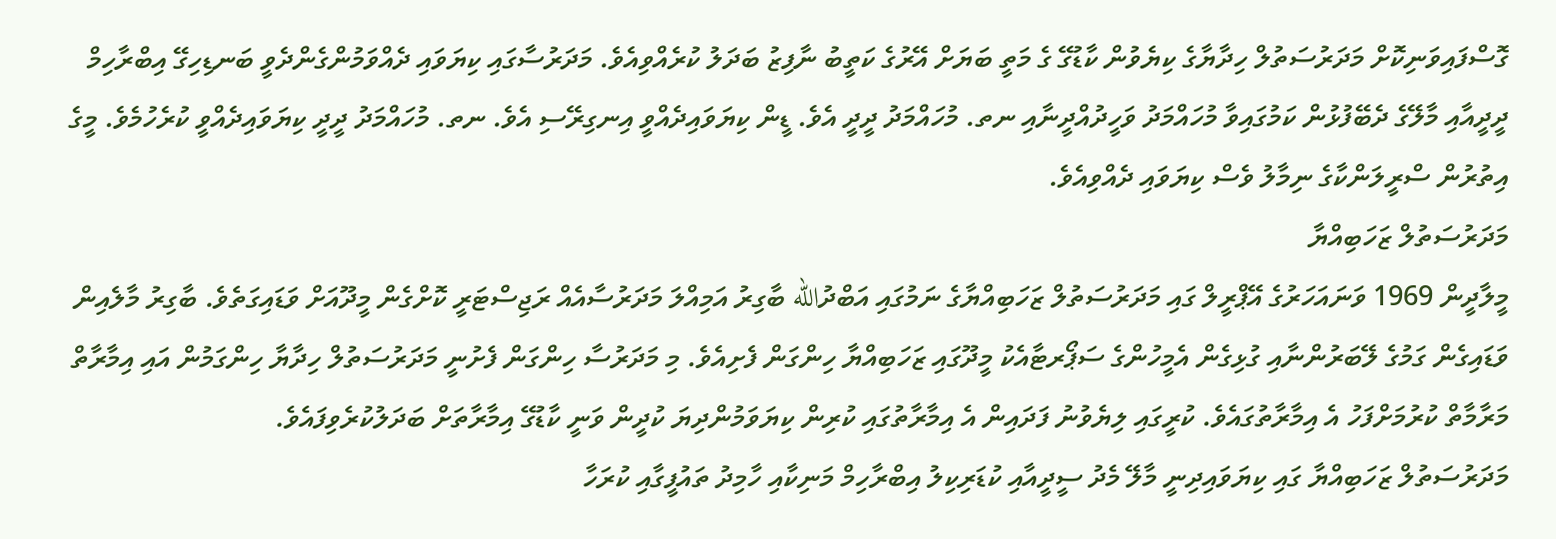ގޮސްފައިވަނިކޮށް މަދަރުސަތުލް ހިދާޔާގެ ކިޔެވުން ކާޑުގޭ ގެ މަތީ ބަޔަށް އޭރުގެ ކަތީބު ނާފިޒު ބަދަލު ކުރެއްވިއެވެ. މަދަރުސާގައި ކިޔަވައި ދެއްވަމުންގެންދެވީ ބަނޑިހިގޭ އިބްރާހިމް ދީދީއާއި މާލޭގެ ދެބޭފުޅުން ކަމުގައިވާ މުހައްމަދު ވަހީދުއްދީނާއި ނތ. މުހައްމަދު ދީދީ އެވެ. ޑީން ކިޔަވައިދެއްވީ އިނގިރޭސި އެވެ. ނތ. މުހައްމަދު ދީދީ ކިޔަވައިދެއްވީ ކުރެހުމެވެ. މީގެ އިތުރުން ސްރީލަންކާގެ ނިމާލު ވެސް ކިޔަވައި ދެއްވިއެވެ.
މަދަރުސަތުލް ޒަހަބިއްޔާ
މީލާދީން 1969 ވަނައަހަރުގެ އޭޕްރީލް ގައި މަދަރުސަތުލް ޒަހަބިއްޔާގެ ނަމުގައި އަބްދުالله ބާގިރު އަމިއްލަ މަދަރުސާއެއް ރަޖިސްޓަރީ ކޮށްގެން މީދޫއަށް ވަޑައިގަތެވެ. ބާގިރު މާލެއިން ވަޑައިގެން ގަމުގެ ލޭބަރުންނާއި ގުޅިގެން އެމީހުންގެ ސަޕޯރޓާއެކު މީދޫގައި ޒަހަބިއްޔާ ހިންގަން ފެށިއެވެ. މި މަދަރުސާ ހިންގަން ފެށުނީ މަދަރުސަތުލް ހިދާޔާ ހިންގަމުން އައި އިމާރާތް މަރާމާތް ކުރުމަށްފަހު އެ އިމާރާތުގައެވެ. ކުރީގައި ލިޔެވުނު ފަދައިން އެ އިމާރާތުގައި ކުރިން ކިޔަވަމުންދިޔަ ކުދީން ވަނީ ކާޑުގޭ އިމާރާތަށް ބަދަލުކުރެވިފައެވެ.
މަދަރުސަތުލް ޒަހަބިއްޔާ ގައި ކިޔަވައިދިނީ މާލޭ މެދު ސީދީއާއި ކުޑަރިކިލު އިބްރާހިމް މަނިކާއި ހާމިދު ތައުފީގާއި ކުރަހާ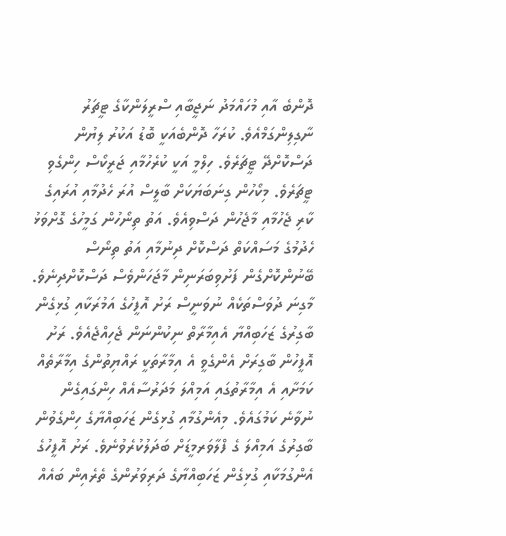ދޮންބެ އާއި މުހައްމަދު ނަޖީބާއި ސްރީލަންކާގެ ޓީޗަރު ނާގިލިންގަމްއެވެ. ކުރަހާ ދޮންބެއަކީ ބޮޑު އަކުރު ލިޔުން ދަސްކޮށްދޭ ޓީޗަރެވެ. ހިލްމީ އަކީ ކުރެހުމާއި ޖަރީކޯސް ހިންގެވި ޓީޗަރެވެ. މިކޯހުން ގިނަބަޔަކަށް ބާލީސް އުރަ ހެދުމާއި އުރައިގެ ކާރި ޖެހުމާއި މާޖެހުން ދަސްވިއެވެ. އަތު ތިނޯހުން ގަމީހުގެ ގޮށްވަޅު ހެދުމުގެ މަސައްކަތް ދަސްކޮށް ދިނުމާއި އަތު ތިނޯސް ބޭނުންކޮށްގެން ފަށުވިބަރަނިން މާޖަހަންވެސް ދަސްކޮށްދިނެވެ. މާގިނަ ދުވަސްތަކެއް ނުވަނީސް ރަށު އޮފީހުގެ އަމުރަކާއި ގުޅިގެން ބާގިރުގެ ޒަހަބިއްޔާ އެއިމާރާތް ނިކުންނަން ޖެހިއްޖެއެވެ. ރަށު އޮފީހުން ބާގިރަށް އެންގެވީ އެ އިމާރާތަކީ ރައްޔިތުންގެ އިމާރާތެއް ކަމަށާއި އެ އިމާރާތުގައި އަމިއްލަ މަދަރުސާއެއް ހިންގައިގެން ނުވާނެ ކަމުގައެވެ. މިއެންގުމާއި ގުޅިގެން ޒަހަބިއްޔާގެ ހިންގެވުން ބާގިރުގެ އަމިއްލަ ގެ ފްލާވަރމީޑަށް ބަދަލުކުރެވުނެވެ. ރަށު އޮފީހުގެ އެންގުމަކާއި ގުޅިގެން ޒަހަބިއްޔާގެ ދަރިވަރުންގެ ތެރެއިން ބައެއް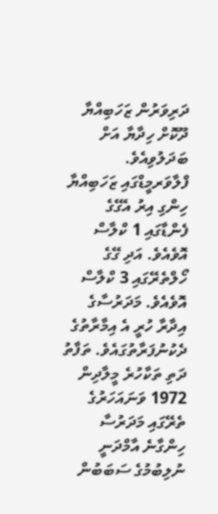ދަރިވަރުން ޒަހަބިއްޔާ ދޫކޮށް ހިދާޔާ އަށް ބަދަލުވިއެވެ.
ފްލާވަރމީޑްގައި ޒަހަބިއްޔާ ހިންގި އިރު އެގޭގެ ފެންޑާގައި 1 ކްލާސް އޮވެއެވެ. އަދި ގޭގެ ހޯލްތެރޭގައި 3 ކްލާސް އޮވެއެވެ. މަދަރުސާގެ އިދާރާ ހުރީ އެ އިމާރާތުގެ ދެކުނުފަރާތުގައެވެ. ތަފާތު ދަތި ތަކާހުރެ މީލާދިން 1972 ވަނައަހަރުގެ ތެރޭގައި މަދަރުސާ ހިންގާނެ އާމްދަނީ ނުލިބުމުގެ ސަބަބުން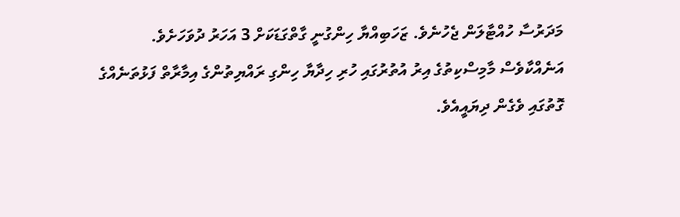މަދަރުސާ ހުއްޓާލަން ޖެހުނެވެ. ޒަހަބިއްޔާ ހިންގުނީ ގާތްގަޑަކަށް 3 އަހަރު ދުވަހަށެވެ.
އަނެއްކާވެސް މާމިސްކިތުގެ އިރު އުތުރުގައި ހުރި ހިދާޔާ ހިންގި ރައްޔިތުންގެ އިމާރާތް ފަޅުތަނެއްގެ ގޮތުގައި ވެގެން ދިޔައީއެވެ.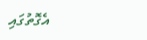އެގޮތުގައި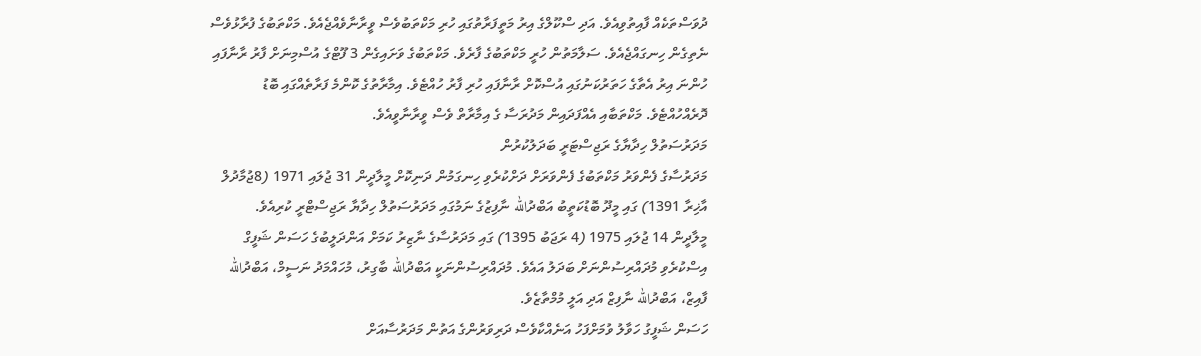ދުވަސްތަކެއް ފާއިތުވިއެވެ. އަދި ސްކޫލްގެ އިރު މަތީފަރާތުގައި ހުރި މަކްތަބުވެސް ވީރާނާވެއްޖެއެވެ. މަކްތަބުގެ ފުރާޅުވެސް ނެތިގެން ހިނގައްޖެއެވެ. ސަލާމަތުން ހުރީ މަކްތަބުގެ ފާރެވެ. މަކްތަބުގެ ވަށައިގެން 3 ފޫޓްގެ އުސްމިނަށް ފާރު ރާނާފައި ހުންނަ އިރު އެތާގެ ހަތަރުކަނުގައި އުސްކޮށް ރާނާފައި ހުރި ފާރު ހުއްޓެވެ. އިމާރާތުގެ ކޮންމެ ފަރާތެއްގައި ބޮޑު ދޮރެއްހުއްޓެވެ. މަކްތަބާއި އެއްފަދައިން މަދުރަސާ ގެ އިމާރާތް ވެސް ވީރާނާވީއެވެ.
މަދަރުސަތުލް ހިދާޔާގެ ރަޖިސްޓަރީ ބަދަލުކުރުން
މަދަރުސާގެ ފެންވަރު މަކްތަބުގެ ފެންވަރަށް ދަށްކުރެވި ހިނގަމުން ދަނިކޮށް މީލާދީން 31 ޖުލައި 1971 (8ޖުމާދުލް އާޚިރާ 1391) ގައި މީދޫ ބޮޑުކަތީބު އަބްދުالله ނާފިޒުގެ ނަމުގައި މަދަރުސަތުލް ހިދާޔާ ރަޖިސްޓްރީ ކުރިއެވެ.
މީލާދީން 14 ޖުލައި 1975 (4 ރަޖަބު 1395) ގައި މަދަރުސާގެ ނާޒިރު ކަމަށް އަންދަލީބުގެ ހަސަން ޝަފީގް އިސްކުރެވި މުދައްރިސުންނަށް ބަދަލު އައެވެ. މުދައްރިސުންނަކީ އަބްދުالله ބާގިރު، މުހައްމަދު ނަސީމް، އަބްދުالله ފާއިޒް، އަބްދުالله ނާފިޒް އަދި އަލީ މުމްތާޒެވެ.
ހަސަން ޝަފީގު ހަވާލު ވުމަށްފަހު އަނެއްކާވެސް ދަރިވަރުންގެ އަތުން މަދަރުސާއަށް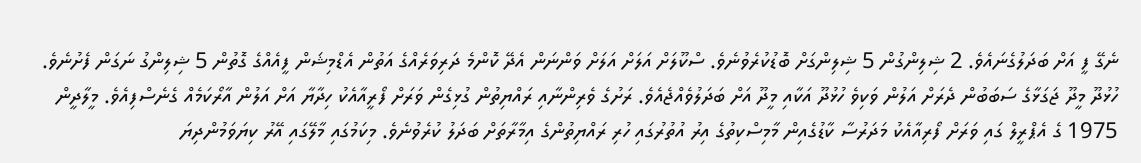ނެގޭ ފީ އަށް ބަދަލުގެނައެވެ. 2 ޝިލިންގުން 5 ޝިލިންގަށް ބޮޑުކުރެވުނެވެ. ސްކޫލަށް އަލަށް އަލަށް ވަންނަން އެދޭ ކޮންމެ ދަރިވަރެއްގެ އަތުން އެޑްމިޝަން ފީއެއްގެ ގޮތުން 5 ޝިލިންގު ނަގަން ފެށުނެވެ.
ހުޅުދޫ މީދޫ ޖަގަޅާގެ ސަބަބުން ދެރަށް އަލުން ވަކިވެ ހުޅުދޫ އަކާއި މީދޫ އަށް ބަދަލުވެއްޖެއެވެ. ރަށުގެ ވެރިންނާއި ރައްޔިތުން ގުޅިގެން ވަރަށް ފޯރީއާއެކު ހިދާޔާ އަށް އަލުން އާރޯކަމެއް ގެނެސްފިއެވެ. މީލާދީން 1975 ގެ އެޕްރީލް ގައި ވަރަށް ފޯރިއާއެކު މަދަރުސާ ކާޑުގެއިން މާމިސްކިތުގެ އިރު އުތުރުގައި ހުރި ރައްޔިތުންގެ އިމާރާތަށް ބަދަލު ކުރެވުނެވެ. މިކަމުގައި މާލޭގައި އޭރު ކިޔަވަމުންދިޔަ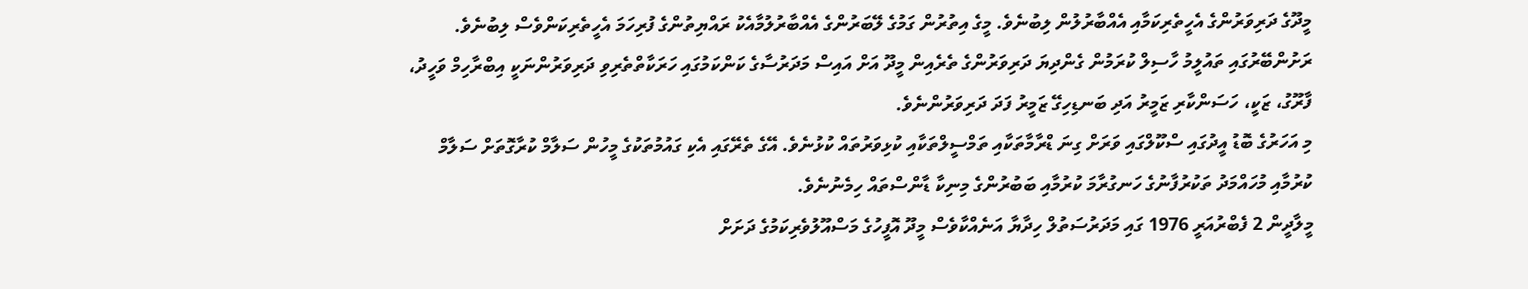މީދޫގެ ދަރިވަރުންގެ އެހީތެރިކަމާއި އެއްބާރުލުން ލިބުނެވެ. މީގެ އިތުރުން ގަމުގެ ލޭބަރުންގެ އެއްބާރުލުމާއެކު ރައްޔިތުންގެ ފުރިހަމަ އެހީތެރިކަންވެސް ލިބުނެވެ.
ރަށުންބޭރުގައި ތައުލީމު ހާސިލް ކުރަމުން ގެންދިޔަ ދަރިވަރުންގެ ތެރެއިން މީދޫ އަށް އައިސް މަދަރުސާގެ ކަންކަމުގައި ހަރަކާތްތެރިވި ދަރިވަރުންނަކީ އިބްރާހިމް ވަހީދު، ފާރޫގު، ޒަކީ، ހަސަންކާރި ޒަމީރު އަދި ބަނޑިހިގޭ ޒަމީރު ފަދަ ދަރިވަރުންނެވެ.
މި އަހަރުގެ ބޮޑު އީދުގައި ސްކޫލްގައި ވަރަށް ގިނަ ޑްރާމާތަކާއި ތަމްސީލްތަކާއި ކުޅިވަރުތައް ކުޅުނެވެ. އޭގެ ތެރޭގައި އެކި ގައުމުތަކުގެ މީހުން ސަލާމް ކުރާގޮތަށް ސަލާމް ކުރުމާއި މުހައްމަދު ތަކުރުފާނުގެ ހަނގުރާމަ ކުރުމާއި ބަބުރުންގެ މިނިކާ ޑާންސްތައް ހިމެނުނެވެ.
މީލާދީން 2 ފެބްރުއަރީ 1976 ގައި މަދަރުސަތުލް ހިދާޔާ އަނެއްކާވެސް މީދޫ އޮފީހުގެ މަސްއޫލުވެރިކަމުގެ ދަށަށް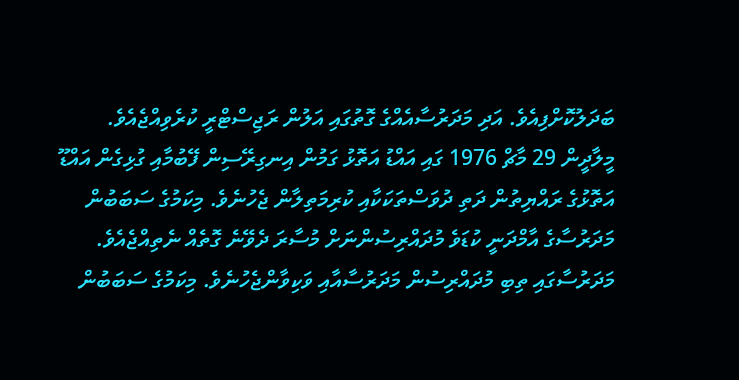ބަދަލުކޮށްފިއެވެ. އަދި މަދަރުސާއެއްގެ ގޮތުގައި އަލުން ރަޖިސްޓްރީ ކުރެވިއްޖެއެވެ.
މީލާދީން 29 މާޗް 1976 ގައި އައްޑު އަތޮޅު ގަމުން އިނގިރޭސިން ފޭބުމާއި ގުޅިގެން އައްޑޫ އަތޮޅުގެ ރައްޔިތުން ދަތި ދުވަސްތަކަކާއި ކުރިމަތިލާން ޖެހުނެވެ. މިކަމުގެ ސަބަބުން މަދަރުސާގެ އާމްދަނީ ކުޑަވެ މުދައްރިސުންނަށް މުސާރަ ދެވޭނެ ގޮތެއް ނެތިއްޖެއެވެ. މަދަރުސާގައި ތިބި މުދައްރިސުން މަދަރުސާއާއި ވަކިވާންޖެހުނެވެ. މިކަމުގެ ސަބަބުން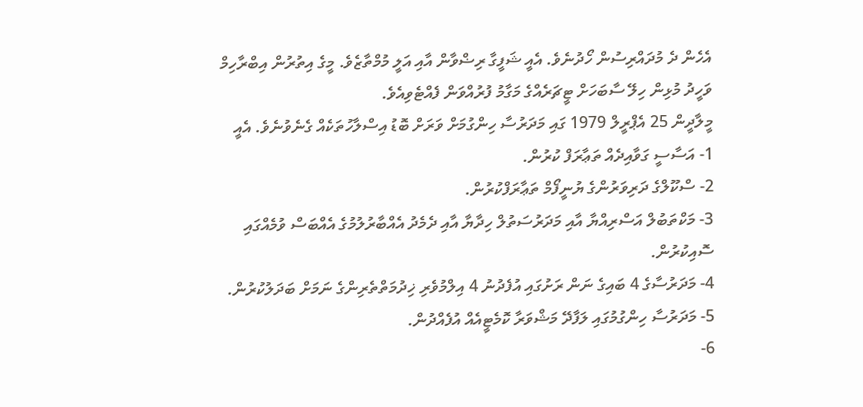އެހެން ދެ މުދައްރިސުން ހޯދުނެވެ. އެއީ ޝަފީގާ ރިޟްވާން އާއި އަލީ މުމްތާޒެވެ. މީގެ އިތުރުން އިބްރާހިމް ވަހީދު މުޅިން ހިލޭ ސާބަހަށް ޓީޗަރެއްގެ މަގާމު ފުރުއްވަން ފެއްޓެވިއެވެ.
މީލާދީން 25 އެޕްރީލް 1979 ގައި މަދަރުސާ ހިންގުމަށް ވަރަށް ބޮޑު އިސްލާހުތަކެއް ގެނެވުނެވެ. އެއީ
1- އަސާސީ ގަވާއިދެއް ތަޢާރަފް ކުރުން.
2- ސްކޫލްގެ ދަރިވަރުންގެ ޔުނީފޯމް ތަޢާރަފްކުރުން.
3- މަކްތަބުލް އަސްރިއްޔާ އާއި މަދަރުސަތުލް ހިދާޔާ އާއި ދެމެދު އެއްބާރުލުމުގެ އެއްބަސް ވުމެއްގައި ސޮއިކުރުން.
4- މަދަރުސާގެ 4 ބައިގެ ނަން ރަށުގައި އުފެދުނު 4 އިލްމުވެރި ޚިދުމަތްތެރިންގެ ނަމަށް ބަދަލުކުރުން.
5- މަދަރުސާ ހިންގުމުގައި ލަފާދޭ މަޝްވަރާ ކޮމެޓީއެއް އުފެއްދުން.
6-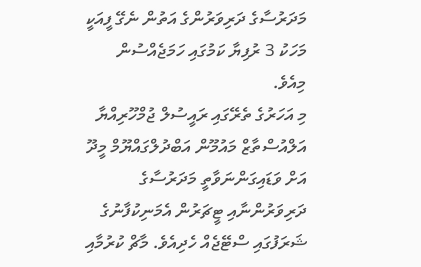މަދަރުސާގެ ދަރިވަރުންގެ އަތުން ނެގޭ ފީއަކީ މަހަކު 3 ރުފިޔާ ކަމުގައި ހަމަޖެއްސުން މިއެވެ.
މި އަހަރުގެ ތެރޭގައި ރައީސުލް ޖުމްހޫރިއްޔާ އަލްއުސްތާޒް މައުމޫން އަބްދުލްގައްޔޫމް މީދޫ އަށް ވަޑައިގަންނަވާތީ މަދަރުސާގެ ދަރިވަރުންނާއި ޓީޗަރުން އެމަނިކުފާނުގެ ޝަރަފުގައި ސްޓޭޖެއް ހެދިއެވެ. މާޗް ކުރުމާއި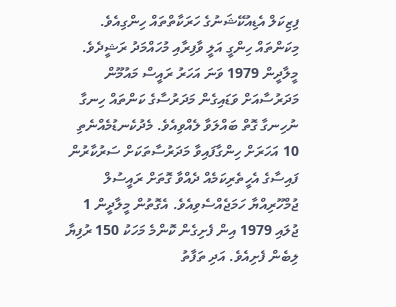ފިޒިކަލް އެޑިއުކޭޝަނުގެ ހަރަކާތްތައް ހިންގިއެވެ. މިކަންތައް ހިންގީ އަލީ ވާފިރާއި މުހައްމަދު ރަޝީދެވެ.
މީލާދީން 1979 ވަނަ އަހަރު ރައީސް މައުމޫން މަދަރުސާއަށް ވަޑައިގެން މަދަރުސާގެ ކަންތައް ހިނގާ ނުހިނގާ ގޮތް ބައްލަވާ ލެއްވިއެވެ. މެދުކެނޑުމެއްނެތި 10 އަހަރަށް ހިންގާފައިވާ މަދަރުސާތަކަށް ސަރުކާރުން ފައިސާގެ އެހީތެރިކަމެއް ދެއްވާ ގޮތަށް ރައީސުލް ޖުމްހޫރިއްޔާ ހަމަޖެއްސެވިއެވެ. އެގޮތުން މީލާދީން 1 ޖުލައި 1979 އިން ފެށިގެން ކޮންމެ މަހަކު 150 ރުފިޔާ ލިބެން ފެށިއެވެ. އަދި ތަފާތު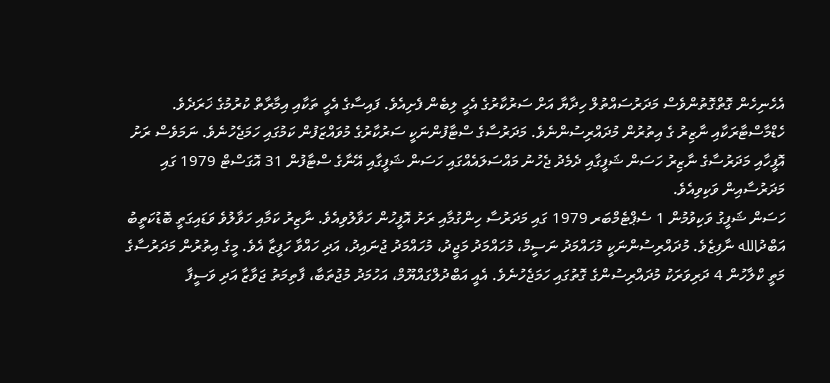އެހެނިހެން ގޮތްގޮތުންވެސް މަދަރުސައްތުލް ހިދާޔާ އަށް ސަރުކާރުގެ އެހީ ލިބެން ފެށިއެވެ. ފައިސާގެ އެހީ ތަކާއި އިމާރާތް ކުރުމުގެ ޚަރަދެވެ. ހެޑްމާސްޓާރަކާއި ނާޒިރު ގެ އިތުރުން މުދައްރިސުންނެވެ. މަދަރުސާގެ ސްޓާފުންނަކީ ސަރުކާރުގެ މުވައްޒަފުން ކަމުގައި ހަމަޖެހުނެވެ. ނަމަވެސް ރަށު އޮފީހާއި މަދަރުސާގެ ނާޒިރު ހަސަން ޝަފީގާއި ދެމެދު ޖެހުނު މައްސަލައެއްގައި ހަސަން ޝަފީގާއި އޭނާގެ ސްޓާފުން 31 އޮގަސްޓް 1979 ގައި މަދަރުސާއިން ވަކިވިއެވެ.
ހަސަން ޝަފީގު ވަކިވުމުން 1 ސެޕްޓެމްބަރ 1979 ގައި މަދަރުސާ ހިންގުމާއި ރަށު އޮފީހުން ހަވާލުވިއެވެ. ނާޒިރު ކަމާއި ހަވާލުވެ ވަޑައިގަތީ ބޮޑުކަތީބު އަބްދުالله ނާފިޒެވެ. މުދައްރިސުންނަކީ މުހައްމަދު ނަސީމް، މުހައްމަދު މަޖީދު، މުހައްމަދު ޖުނައިދު، އަދި ހައްވާ ހަފީޒާ އެވެ. މީގެ އިތުރުން މަދަރުސާގެ މަތީ ކްލާހުން 4 ދަރިވަރަކު މުދައްރިސުންގެ ގޮތުގައި ހަމަޖެހުނެވެ. އެއީ އަބްދުލްގައްޔޫމް، އަހުމަދު މުޖުތަބާ، ފާތިމަތު ޖަވާޒާ އަދި ވަސީފާ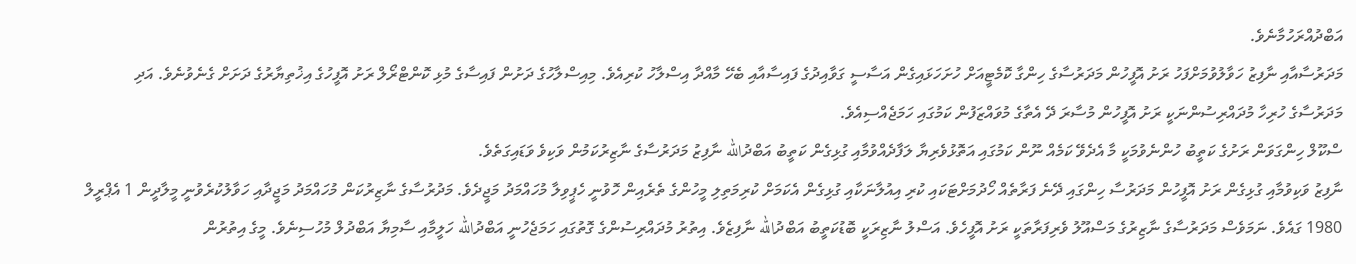އަބްދުއްރަހުމާނެވެ.
މަދަރުސާއާއި ނާފިޒު ހަވާލުވުމަށްފަހު ރަށު އޮފީހުން މަދަރުސާގެ ހިންގާ ކޮމެޓީއަށް ހުށަހަޅައިގެން އަސާސީ ގަވާއިދުގެ ފައިސާއާއި ބެހޭ މާއްދާ އިސްލާހު ކުރިއެވެ. މިއިސްލާހުގެ ދަށުން ފައިސާގެ މުޅި ކޮންޓްރޯލް ރަށު އޮފީހުގެ އިޚުތިޔާރުގެ ދަށަށް ގެނެވުނެވެ. އަދި މަދަރުސާގެ ހުރިހާ މުދައްރިސުންނަކީ ރަށު އޮފީހުން މުސާރަ ދޭ އެތާގެ މުވައްޒަފުން ކަމުގައި ހަމަޖެއްސިއެވެ.
ސްކޫލް ހިންގަވަން ރަށުގެ ކަތީބު ހުންނެވުމަކީ މާ އެދެވޭ ކަމެއް ނޫން ކަމުގައި އަތޮޅުވެރިޔާ ލަފާދެއްވުމާއި ގުޅިގެން ކަތީބު އަބްދުالله ނާފިޒު މަދަރުސާގެ ނާޒިރުކަމުން ވަކިވެ ވަޑައިގަތެވެ.
ނާފިޒު ވަކިވުމާއި ގުޅިގެން ރަށު އޮފީހުން މަދަރުސާ ހިންގައި ދޭނެ ފަރާތެއް ހޯދުމަށްޓަކައި ކުރި އިއުލާނަކާއި ގުޅިގެން އެކަމަށް ކުރިމަތިލި މީހުންގެ ތެރެއިން ހޮވުނީ ހެޕީވިލާ މުހައްމަދު މަޖީދެވެ. މަދުރުސާގެ ނާޒިރުކަން މުހައްމަދު މަޖީދާއި ހަވާލުކުރެވުނީ މީލާދީން 1 އެޕްރީލް 1980 ގައެވެ. ނަމަވެސް މަދަރުސާގެ ނާޒިރުގެ މަސްއޫލު ވެރިފަރާތަކީ ރަށު އޮފީހެވެ. އަސްލު ނާޒިރަކީ ބޮޑުކަތީބު އަބްދުالله ނާފިޒެވެ. އިތުރު މުދައްރިސުންގެ ގޮތުގައި ހަމަޖެހުނީ އަބްދުالله ހަލީމާއި ސާމިޔާ އަބްދުލް މުހުސިނެވެ. މީގެ އިތުރުން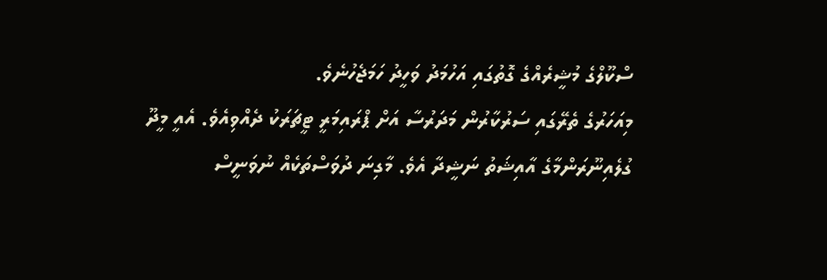ސްކޫލްގެ މުޝީރެއްގެ ގޮތުގައި އަހުމަދު ވަހީދު ހަމަޖެހުނެވެ.
މިއަހަރުގެ ތެރޭގައި ސަރުކާރުން މަދަރުސާ އަށް ޕްރައިމަރީ ޓީޗަރަކު ދެއްވިއެވެ. އެއީ މީދޫ ގުލެއިނޫރަންމާގެ އާއިޝަތު ނަޝީދާ އެވެ. މާގިނަ ދުވަސްތަކެއް ނުވަނީސް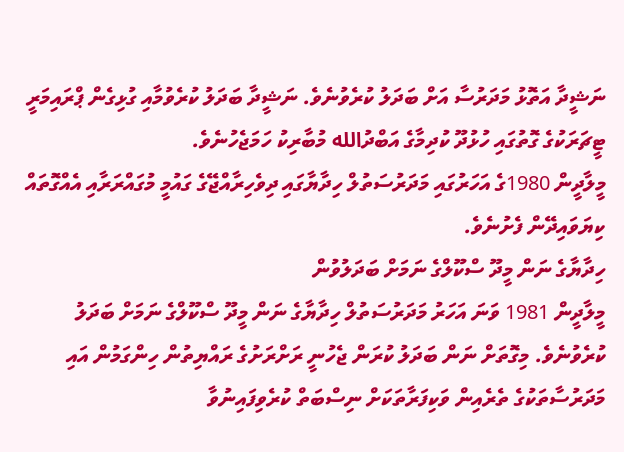ނަޝީދާ އަތޮޅު މަދަރުސާ އަށް ބަދަލު ކުރެވުނެވެ. ނަޝީދާ ބަދަލު ކުރެވުމާއި ގުޅިގެން ޕްރައިމަރީ ޓީޗަރަކުގެ ގޮތުގައި ހުޅުދޫ ކުދިމާގެ އަބްދުالله މުބާރިކު ހަމަޖެހުނެވެ.
މީލާދީން 1980ގެ އަހަރުގައި މަދަރުސަތުލް ހިދާޔާގައި ދިވެހިރާއްޖޭގެ ގައުމީ މުގައްރަރާއި އެއްގޮތައް ކިޔަވައިދޭން ފެށުނެވެ.
ހިދާޔާގެ ނަން މީދޫ ސްކޫލްގެ ނަމަށް ބަދަލުވުން
މީލާދީން 1981 ވަނަ އަހަރު މަދަރުސަތުލް ހިދާޔާގެ ނަން މީދޫ ސްކޫލްގެ ނަމަށް ބަދަލު ކުރެވުނެވެ. މިގޮތަށް ނަން ބަދަލު ކުރަން ޖެހުނީ ރަށްރަށުގެ ރައްޔިތުން ހިންގަމުން އައި މަދަރުސާތަކުގެ ތެރެއިން ވަކިފަރާތަކަށް ނިސްބަތް ކުރެވިފައިނުވާ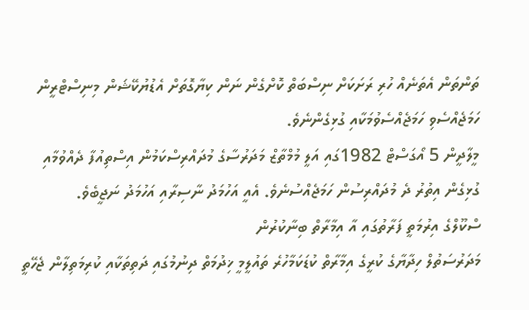ތަންތަން އެތަނެއް ހުރި ރަށަކަށް ނިސްބަތް ކޮށްގެން ނަން ކިޔާގޮތަށް އެޑުޔުކޭޝަން މިނިސްޓްރީން ހަމަޖެއްސެވި ހަމަޖެއްސެވުމަކާއި ގުޅިގެންނެވެ.
މީލާދީން 5 އޯގަސްޓް 1982ގައި އަލީ މުމްތާޒް މަދަރުސާގެ މުދައްރިސްކަމުން އިސްތިއުފާ ދެއްވުމާއި ގުޅިގެން އިތުރު ދެ މުދައްރިސުން ހަމަޖެއްސުނެވެ. އެއީ އަހުމަދު ނާސިރާއި އަހުމަދު ނަޖީބެވެ.
ސްކޫލްގެ އިރުމަތީ ފަރާތުގައި އާ އިމާރާތް ބިނާކުރުން
މަދަރުސަތުލް ހިދާޔާގެ ކުރީގެ އިމާރާތް ކުޑަކަމާހުރެ ތައުލީމީ ޚިދުމަތް ދިނުމުގައި ދަތިތަކާއި ކުރިމަތިލާން ޖެހޭތީ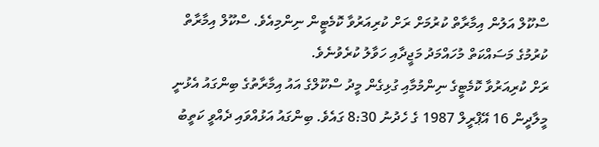ސްކޫލް އަލުން އިމާރާތް ކުރުމަށް ރަށް ކުރިއަރުވާ ކޮމެޓީން ނިންމިއެވެ. ސްކޫލް އިމާރާތް ކުރުމުގެ މަސައްކަތް މުހައްމަދު މަޖީދާއި ހަވާލު ކުރެވުނެވެ.
ރަށް ކުރިއަރުވާ ކޮމެޓީގެ ނިންމުމާއި ގުޅިގެން މީދު ސްކޫލްގެ އައު އިމާރާތުގެ ބިންގައު އެޅުނީ މީލާދީން 16 އޭޕްރީލް 1987 ގެ ހެދުނު 8:30 ގައެވެ. ބިންގައު އަޅުއްވައި ދެއްވީ ކަތީބު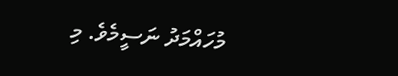މުހައްމަދު ނަސީމެވެ. މި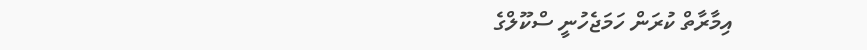އިމާރާތް ކުރަން ހަމަޖެހުނީ ސްކޫލްގެ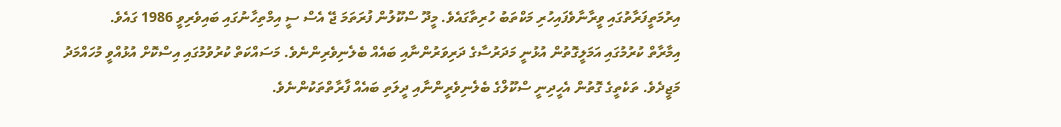އިރުމަތީފަރާތުގައި ވީރާނާވެފައިހުރި މަކްތަބު ހުރިތާގައެވެ. މީދޫ ސްކޫލުން ފުރަތަމަ ޖޭ އެސް ސީ އިމްތިހާނުގައި ބައިވެރިވީ 1986 ގައެވެ.
އިމާރާތް ކުރުމުގައި އަމަލީގޮތުން އުޅުނީ މަދަރުސާގެ ދަރިވަރުންނާއި ބައެއް ބެލެނިވެރިންނެވެ. މަސައްކަތް ކުރުވުމުގައި އިސްކޮށް އުޅުއްވީ މުހައްމަދު މަޖީދެވެ. ތަކެތީގެ ގޮތުން އެހީދިނީ ސްކޫލްގެ ބެލެނިވެރީންނާއި ދީލަތި ބައެއް ފާރާތްތަކުންނެވެ.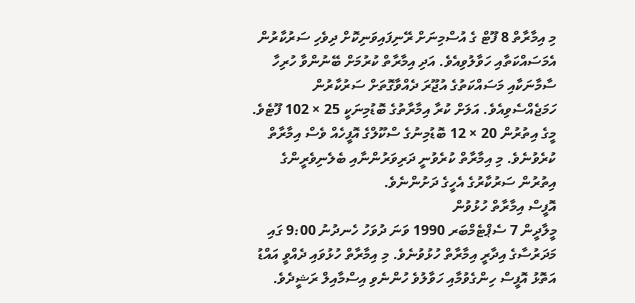މި އިމާރާތް 8 ފޫޓް ގެ އުސްމިނަށް ރޭނިފައިވަނިކޮށް ދިވެހި ސަރުކާރުން އެމަސައްކަތާއި ހަވާލުވިއެވެ. އަދި އިމާރާތް ކުރުމަށް ބޭނުންވާ ހުރިހާ ސާމާނަކާއި މަސައްކަތުގެ އުޖޫރަ ދެއްވާގޮތަށް ސަރުކާރުން ހަމަޖެއްސެވިއެވެ. އަލަށް ކުރާ އިމާރާތުގެ ބޮޑުމިނަކީ 25 × 102 ފޫޓެވެ. މީގެ އިތުރުން 20 × 12 ބޮޑުމިނުގެ ސްކޫލްގެ އޮފީހެއް ވެސް އިމާރާތް ކުރެވުނެވެ. މި އިމާރާތް ކުރެވުނީ ދަރިވަރުންނާއި ބެލެނިވެރީންގެ އިތުރުން ސަރުކާރުގެ އެހީގެ ދަށުންނެވެ.
އޮފީސް އިމާރާތް ހުޅުވުން
މީލާދީން 7 ސެޕްޓެމްބަރ 1990 ވަނަ ދުވަހު ހެނދުނު 9:00 ގައި މަދަރުސާގެ އިދާރީ އިމާރާތް ހުޅުވުނެވެ. މި އިމާރާތް ހުޅުވައި ދެއްވީ އައްޑު އަތޮޅު އޮފީސް ހިންގެވުމާއި ހަވާލުވެ ހުންނެވި އިސްމާއިލް ރަޝީދެވެ.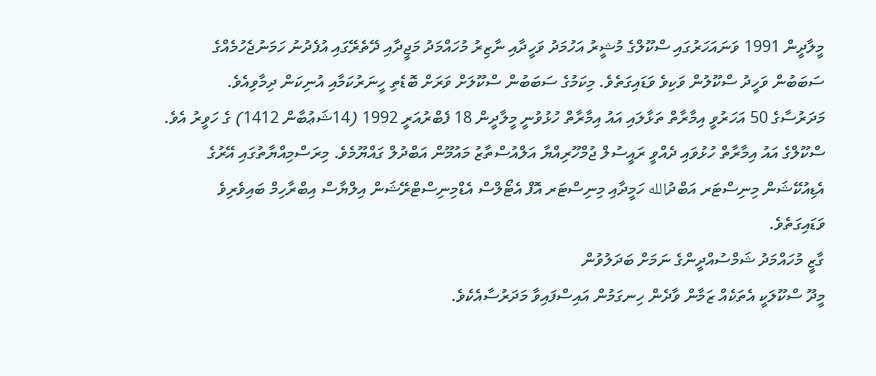މީލާދީން 1991 ވަނައަހަރުގައި ސްކޫލްގެ މުޝީރު އަހުމަދު ވަހީދާއި ނާޒިރު މުހައްމަދު މަޖީދާއި ދޭތެރޭގައި އުފެދުނު ހަމަނުޖެހުމެއްގެ ސަބަބުން ވަހީދު ސްކޫލުން ވަކިވެ ވަޑައިގަތެވެ. މިކަމުގެ ސަބަބުން ސްކޫލަށް ވަރަށް ބޮޑެތި ހީނަރުކަމާއި އުނިކަން ދިމާވިއެވެ.
މަދަރުސާގެ 50 އަހަރުވީ އިމާރާތް ތަޅާލައި އައު އިމާރާތް ހުޅުވުނީ މީލާދީން 18 ފެބްރުއަރީ 1992 (14ޝަޢުބާން 1412) ގެ ހަވީރު އެވެ. ސްކޫލްގެ އައު އިމާރާތް ހުޅުވައި ދެއްވީ ރައީސުލް ޖުމްހޫރިއްޔާ އަލްއުސްތާޒު މައުމޫން އަބްދުލް ގައްޔޫމެވެ. މިރަސްމިއްޔާތުގައި އޭރުގެ އެޑިއުކޭޝަން މިނިސްޓަރ އަބްދުالله ހަމީދާއި މިނިސްޓަރ އޮފް އެޓޯލްސް އެޑްމިނިސްޓްރޭޝަން އިލްޔާސް އިބްރާހިމް ބައިވެރިވެ ވަޑައިގަތެވެ.
ގާޒީ މުހައްމަދު ޝަމްސުއްދީންގެ ނަމަށް ބަދަލުވުން
މީދޫ ސްކޫލަކީ އެތަކެއް ޒަމާން ވާދެން ހިނގަމުން އައިސްފައިވާ މަދަރުސާއެކެވެ.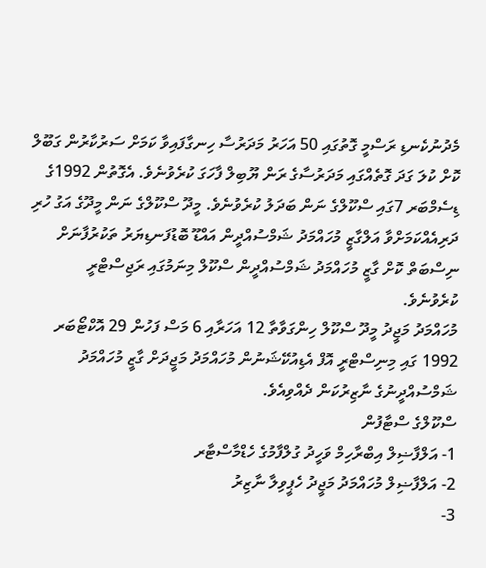މެދުނުކެނޑި ރަސްމީ ގޮތުގައި 50 އަހަރު މަދަރުސާ ހިނގާފައިވާ ކަމަށް ސަރުކާރުން ގަބޫލް ކޮށް ކުލަ ގަދަ ގޮތެއްގައި މަދަރުސާގެ ރަން ޔޫބިލް ފާހަގަ ކުރެވުނެވެ. އެގޮތުން 1992ގެ ޑިސެމްބަރ 7ގައި ސްކޫލްގެ ނަން ބަދަލު ކުރެވުނެވެ. މީދޫ ސްކޫލްގެ ނަން މީދޫގެ އަގު ހުރި ދަރިއެއްކަމަށްވާ އަލްގާޒީ މުހައްމަދު ޝަމްސުއްދީން އައްޑޫ ބޮޑުފަނޑިޔަރު ތަކުރުފާނަށް ނިސްބަތް ކޮށް ގާޒީ މުހައްމަދު ޝަމްސުއްދީން ސްކޫލް މިނަމުގައި ރަޖިސްޓްރީ ކުރެވުނެވެ.
މުހައްމަދު މަޖީދު މީދޫ ސްކޫލް ހިންގަވާތާ 12 އަހަރާއި 6 މަސް ފަހުން 29 އޮކްޓޯބަރ 1992 ގައި މިނިސްޓްރީ އޮފް އެޑިއުކޭޝަނުން މުހައްމަދު މަޖީދަށް ގާޒީ މުހައްމަދު ޝަމްސުއްދީނުގެ ނާޒިރުކަން ދެއްވިއެވެ.
ސްކޫލްގެ ސްޓާފުން
1- އަލްފާޟިލް އިބްރާހިމް ވަހީދު ގުލްފާމުގެ ހެޑްމާސްޓާރ
2- އަލްފާޟިލް މުހައްމަދު މަޖީދު ހެޕީވިލާ ނާޒިރު
3-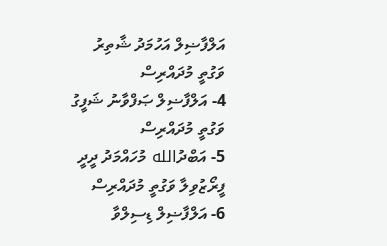އަލްފާޟިލް އަހުމަދު ޝާތިރު ވަގުތީ މުދައްރިސް
4- އަލްފާޟިލް ޞަފްވާނު ޝަފީގު ވަގުތީ މުދައްރިސް
5- އަބްދުالله މުހައްމަދު ދީދީ ފީރޯޒުވިލާ ވަގުތީ މުދައްރިސް
6- އަލްފާޟިލް ޑިސިލްވާ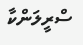ސްރީލަންކާ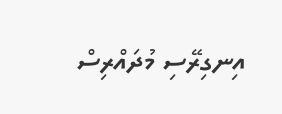އިނގިރޭސި މުދައްރިސް